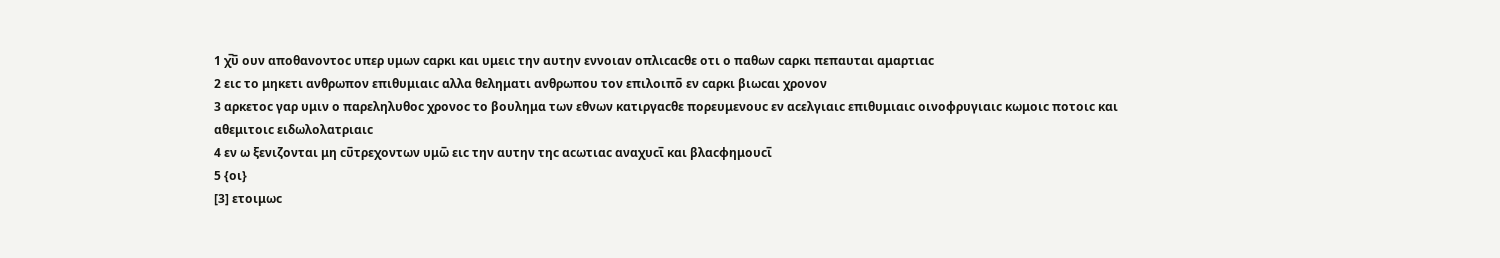1 χ̅υ̅ ουν αποθανοντοϲ υπερ υμων ϲαρκι και υμειϲ την αυτην εννοιαν οπλιϲαϲθε οτι ο παθων ϲαρκι πεπαυται αμαρτιαϲ
2 ειϲ το μηκετι ανθρωπον επιθυμιαιϲ αλλα θεληματι ανθρωπου τον επιλοιπο̅ εν ϲαρκι βιωϲαι χρονον
3 αρκετοϲ γαρ υμιν ο παρεληλυθοϲ χρονοϲ το βουλημα των εθνων κατιργαϲθε πορευμενουϲ εν αϲελγιαιϲ επιθυμιαιϲ οινοφρυγιαιϲ κωμοιϲ ποτοιϲ και αθεμιτοιϲ ειδωλολατριαιϲ
4 εν ω ξενιζονται μη ϲυ̅τρεχοντων υμω̅ ειϲ την αυτην τηϲ αϲωτιαϲ αναχυϲι̅ και βλαϲφημουϲι̅
5 {οι}
[3] ετοιμωϲ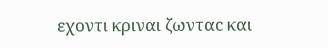εχοντι κριναι ζωνταϲ και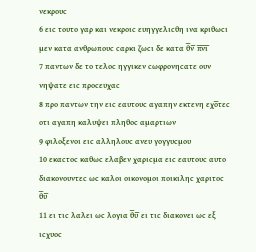νεκρουϲ
6 ειϲ τουτο γαρ και νεκροιϲ ευηγγελιϲθη ινα κριθωϲι μεν κατα ανθρωπουϲ ϲαρκι ζωϲι δε κατα θ̅ν̅ π̅ν̅ι̅
7 παντων δε το τελοϲ ηγγικεν ϲωφρονηϲατε ουν νηψατε ειϲ προϲευχαϲ
8 προ παντων την ειϲ εαυτουϲ αγαπην εκτενη εχο̅τεϲ οτι αγαπη καλυψει πληθοϲ αμαρτιων
9 φιλοξενοι ειϲ αλληλουϲ ανευ γογγυϲμου
10 εκαϲτοϲ καθωϲ ελαβεν χαριϲμα ειϲ εαυτουϲ αυτο διακονουντεϲ ωϲ καλοι οικονομοι ποικιληϲ χαριτοϲ θ̅υ̅
11 ει τιϲ λαλει ωϲ λογια θ̅υ̅ ει τιϲ διακονει ωϲ εξ ιϲχυοϲ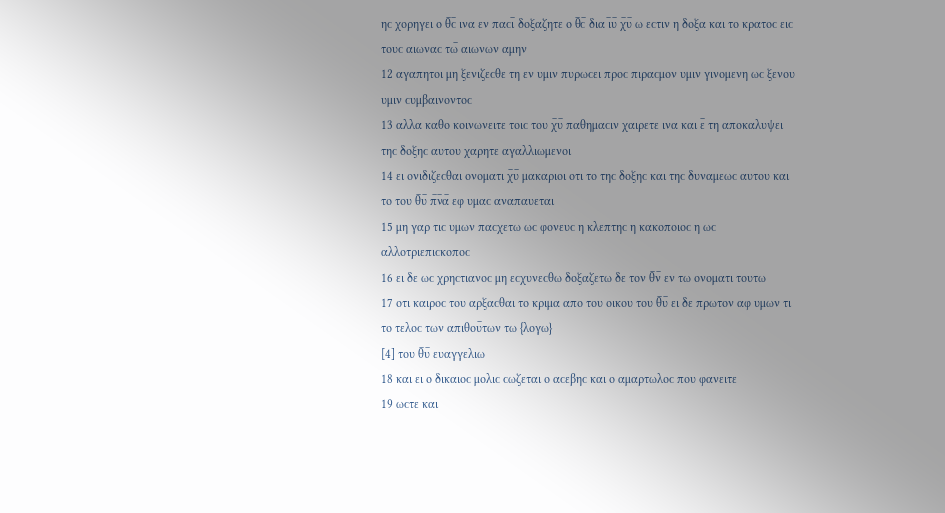ηϲ χορηγει ο θ̅ϲ̅ ινα εν παϲι̅ δοξαζητε ο θ̅ϲ̅ δια ι̅υ̅ χ̅υ̅ ω εϲτιν η δοξα και το κρατοϲ ειϲ τουϲ αιωναϲ τω̅ αιωνων αμην
12 αγαπητοι μη ξενιζεϲθε τη εν υμιν πυρωϲει προϲ πιραϲμον υμιν γινομενη ωϲ ξενου υμιν ϲυμβαινοντοϲ
13 αλλα καθο κοινωνειτε τοιϲ του χ̅υ̅ παθημαϲιν χαιρετε ινα και ε̅ τη αποκαλυψει τηϲ δοξηϲ αυτου χαρητε αγαλλιωμενοι
14 ει ονιδιζεϲθαι ονοματι χ̅υ̅ μακαριοι οτι το τηϲ δοξηϲ και τηϲ δυναμεωϲ αυτου και το του θ̅υ̅ π̅ν̅α̅ εφ υμαϲ αναπαυεται
15 μη γαρ τιϲ υμων παϲχετω ωϲ φονευϲ η κλεπτηϲ η κακοποιοϲ η ωϲ αλλοτριεπιϲκοποϲ
16 ει δε ωϲ χρηϲτιανοϲ μη εϲχυνεϲθω δοξαζετω δε τον θ̅ν̅ εν τω ονοματι τουτω
17 οτι καιροϲ του αρξαϲθαι το κριμα απο του οικου του θ̅υ̅ ει δε πρωτον αφ υμων τι το τελοϲ των απιθου̅των τω {λογω}
[4] του θ̅υ̅ ευαγγελιω
18 και ει ο δικαιοϲ μολιϲ ϲωζεται ο αϲεβηϲ και ο αμαρτωλοϲ που φανειτε
19 ωϲτε και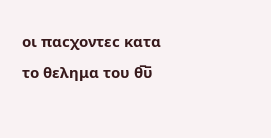οι παϲχοντεϲ κατα το θελημα του θ̅υ̅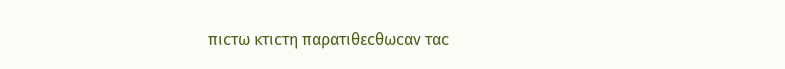πιϲτω κτιϲτη παρατιθεϲθωϲαν ταϲ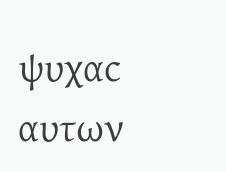ψυχαϲ αυτων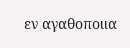εν αγαθοποιια